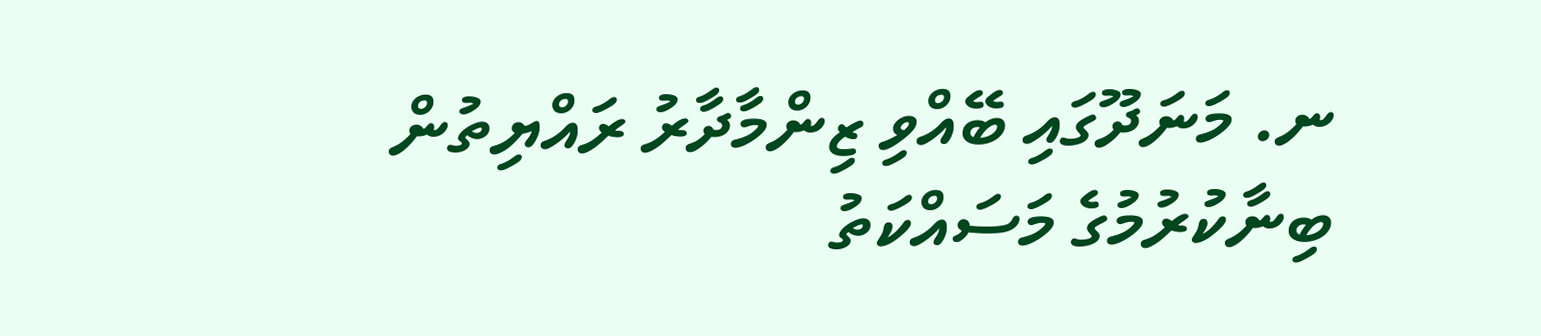ނ. މަނަދޫގައި ބޭއްވި ޒިންމާދާރު ރައްޔިތުން ބިނާކުރުމުގެ މަސައްކަތު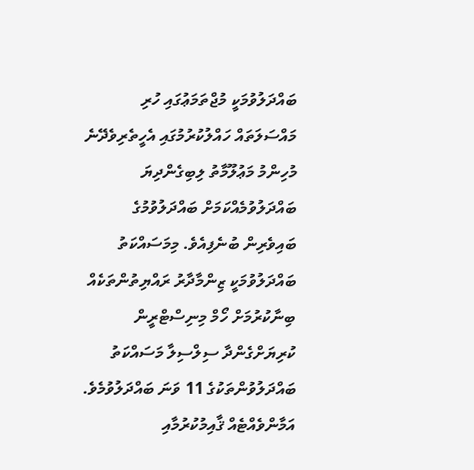ބައްދަލުވުމަކީ މުޖްތަމަޢުގައި ހުރި މައްސަލަތައް ހައްލުކުރުމުގައި އެހީތެރިވެދޭނެ މުހިންމު މަޢުލޫމާތު ލިބިގެންދިޔަ ބައްދަލުވުމެއްކަމަށް ބައްދަލުވުމުގެ ބައިވެރިން ބުނެފިއެވެ. މިމަސައްކަތު ބައްދަލުވުމަކީ ޒިންމާދާރު ރައްޔިތުންތަކެއް ބިނާކުރުމަށް ހޯމް މިނިސްޓްރީން ކުރިޔަށްގެންދާ ސިލްސިލާ މަސައްކަތު ބައްދަލުވުންތަކުގެ 11 ވަނަ ބައްދަލުވުމެވެ.
އަމާންވެއްޓެއް ޤާއިމުކުރުމާއި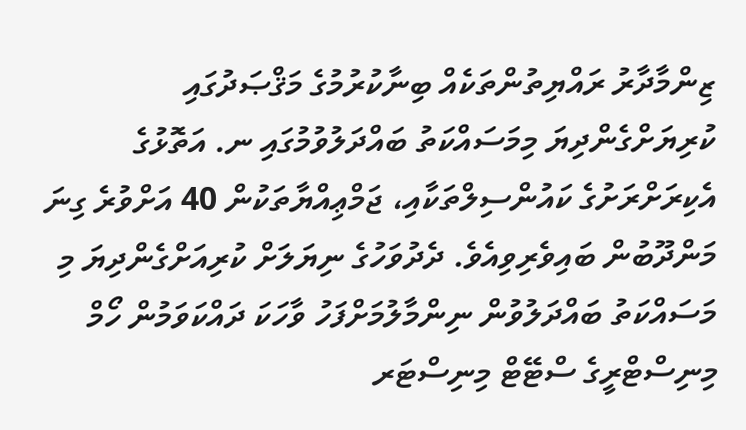ޒިންމާދާރު ރައްޔިތުންތަކެއް ބިނާކުރުމުގެ މަޤްޞަދުގައި ކުރިޔަށްގެންދިޔަ މިމަސައްކަތު ބައްދަލުވުމުގައި ނ. އަތޮޅުގެ އެކިރަށްރަށުގެ ކައުންސިލްތަކާއި، ޖަމްޢިއްޔާތަކުން 40 އަށްވުރެ ގިނަ މަންދޫބުން ބައިވެރިވިއެވެ. ދެދުވަހުގެ ނިޔަލަށް ކުރިއަށްގެންދިޔަ މި މަސައްކަތު ބައްދަލުވުން ނިންމާލުމަށްފަހު ވާހަކަ ދައްކަވަމުން ހޯމް މިނިސްޓްރީގެ ސްޓޭޓް މިނިސްޓަރ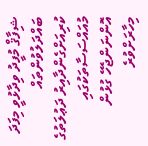ޝިފާޤް މުފީދު ވިދާޅުވީ މިފަދަ ބައްދަލުވުންތައް ކުރިއަށްގެންދާއިރު ދަޢުލަތުގެ މުއައްސަސާތަކުގައި އޮންނަންޖެހޭ ގުޅުން މިހާރަށްވުރެ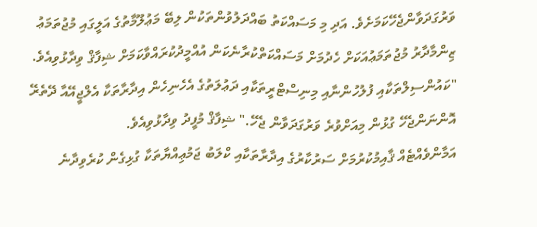ވަރުގަދަވާންޖެހޭކަމަށެވެ. އަދި މި މަސައްކަތު ބައްދަލުވުންތަކުން ލިބޭ މަޢުލޫމާތުގެ އަލީގައި މުޖުތަމަޢު ޒިންމާދާރު މުޖުތަމަޢުއަކަށް ހެދުމަށް މަސައްކަތްކުރާނެކަން އުއްމީދުކުރައްވާކަމަށް ޝިފާޤް ވިދާޅުވިއެވެ.
"ކައުންސިލްތަކާއި ފުލުހުންނާއި މިނިސްޓްރީތަކާއި ދަޢުލަތުގެ އެހެނިހެން އިދާރާތަކާ އެލްޖީއޭއާ ދޭތެރޭ އޮންނަންޖެހޭ ގުޅުން މިއަށްވުރެ ވަރުގަދަވާން ޖެހޭ." ޝިފާޤް މުފީދު ވިދާޅުވިއެވެ.
އަމާންވެއްޓެއް ޤާއިމުކުރުމަށް ސަރުކާރުގެ އިދާރާތަކާއި ކްލަބު ޖަމުޢިއްޔާތަކާ ގުޅިގެން ކުރެވިދާނެ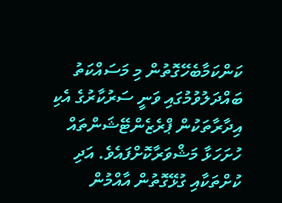ކަންކަމާބެހޭގޮތުން މި މަސައްކަތު ބައްދަލުވުމުގައި ވަނީ ސަރުކާރުގެ އެކި އިދާރާތަކުން ޕްރެޒެންޓޭޝަންތައް ހުށަހަޅާ މަޝްވަރާކޮށްފައެވެ. އަދި ކުށްތަކާއި ގުޅޭގޮތުން އާއްމުން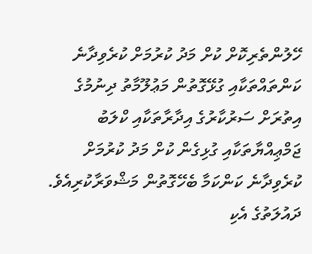ހޭލުންތެރިކޮށް ކުށް މަދު ކުރުމަށް ކުރެވިދާނެ ކަންތައްތަކާއި ގުޅޭގޮތުން މަޢުލޫމާތު ދިނުމުގެ އިތުރަށް ސަރުކާރުގެ އިދާރާތަކާއި ކްލަބު ޖަމްޢިއްޔާތަކާއި ގުޅިގެން ކުށް މަދު ކުރުމަށް ކުރެވިދާނެ ކަންކަމާ ބެހޭގޮތުން މަޝްވަރާކުރިއެވެ. ދައުލަތުގެ އެކި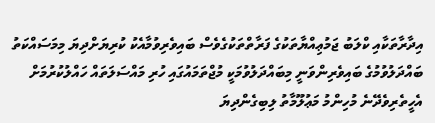އިދާރާތަކާއި ކްލަބު ޖަމުޢިއްޔާތަކުގެ ފަރާތްތަކުގެވެސް ބައިވެރިވުމާއެކު ކުރިޔަށްދިޔަ މިމަސައްކަތު ބައްދަލުވުމުގެ ބައިވެރިންވަނީ މިބައްދަލުވުމަކީ މުޖްތަމައުގައި ހުރި މައްސަލަތައް ހައްލުކުރުމަށް އެހީތެރިވެދޭނެ މުހިންމު މަޢުލޫމާތު ލިބިގެންދިޔަ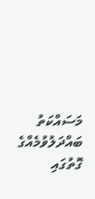މަސައްކަތު ބައްދަލުވުމެއްގެ ގޮތުގައި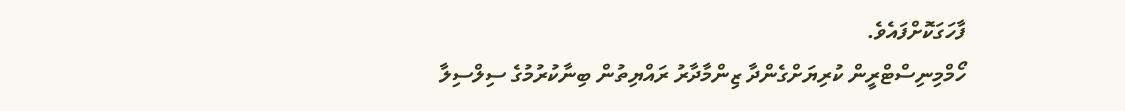ފާހަގަކޮށްފައެވެ.
ހޯމްމިނިސްޓްރީން ކުރިޔަށްގެންދާ ޒިންމާދާރު ރައްޔިތުން ބިނާކުރުމުގެ ސިލްސިލާ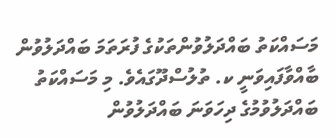މަސައްކަތު ބައްދަލުވުންތަކުގެ ފުރަތަމަ ބައްދަލުވުން ބާއްވާފައިވަނީ ކ. ތުލުސްދޫގައެވެ. މި މަސައްކަތު ބައްދަލުވުމުގެ ދިހަވަނަ ބައްދަލުވުން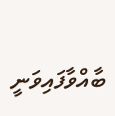ބާއްވާފައިވަނީ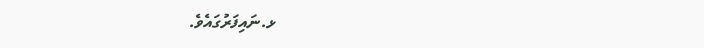ޅ.ނައިފަރުގައެވެ.